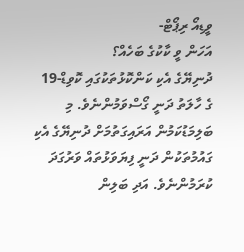ވީޑިއޯ ރިޕޯޓް-
އަހަން ވީ ކާކުގެ ބަހެއް؟
ދުނިޔޭގެ އެކި ކަންކޮޅުތަކުގައި ކޮވިޑް-19 ގެ ހާލަތު ދަނީ ގޯސްވަމުންނެވެ. މި ބަލިމަޑުކަމުން އަރައިގަތުމަށް ދުނިޔޭގެ އެކި ގައުމުތަކުން ދަނީ ފިޔަވަޅުތައް ވަރުގަދަ ކުރަމުންނެވެ. އަދި ބަލިން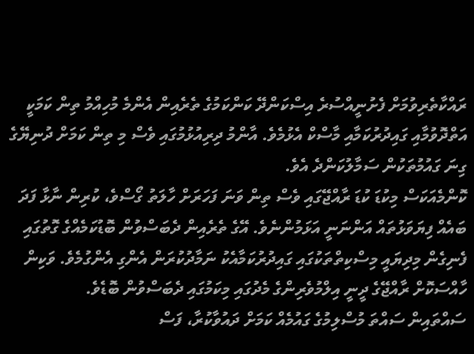ރައްކާތެރިވުމަށް ފެށުނީއްސުރެ އިސްކަންދޭ ކަންކަމުގެ ތެރެއިން އެންމެ މުހިއްމު ތިން ކަމަކީ އަތްދޮވުމާއި ގައިދުރުކަމާއި މާސްކް އެޅުމެވެ. އާންމު ދިރިއުޅުމުގައި ވެސް މި ތިން ކަމަށް ދުނިޔޭގެ ގިނަ ގައުމުތަކުން ސަމާލުކަންދެ އެވެ.
ކޮންމެއަކަސް މިކުޑަ ކުޑަ ރާއްޖޭގައި ވެސް ތިން ވަނަ ފަހަރަށް ހާލަތު ގޯސްވެ، ކުރިން ނާޅާ ފަދަ ބައެއް ފިޔަވަޅުތައް އަންނަނީ އަޅަމުންނެވެ. އޭގެ ތެރެއިން ދެބަސްވުން ބޮޑުކަމެއްގެ ގޮތުގައި ފެނިގެން މިދިޔައީ މިސްކިތްތަކުގައި ގައިދުރުކަމާއެކު ނަމާދުކުރަން އެންގި އެންގުމެވެ. ވަކިން ހާއްސަކޮށް ރާއްޖޭގެ ދީނީ އިލްމުވެރިންގެ މެދުގައި މިކަމުގައި ދެބަސްވުން ބޮޑެވެ.
ސައްތައިން ސައްތަ މުސްލިމުގެ ގައުމެއް ކަމަށް ދައުވާކުރާ، ފަސް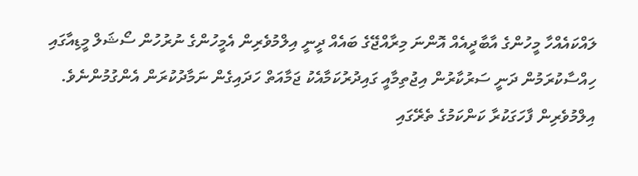ލައްކައެއްހާ މީހުންގެ އާބާދީއެއް އޮންނަ މިރާއްޖޭގެ ބައެއް ދީނީ އިލްމުވެރިން އެމީހުންގެ ނުރުހުން ސޯޝަލް މީޑިއާގައި ހިއްސާކުރަމުން ދަނީ ސަރުކާރުން އިޖުތިމާއީ ގައިދުރުކަމާއެކު ޖަމާއަތް ހަދައިގެން ނަމާދުކުރަން އެންގުމުންނެވެ.
އިލްމުވެރިން ފާހަގަކުރާ ކަންކަމުގެ ތެރޭގައި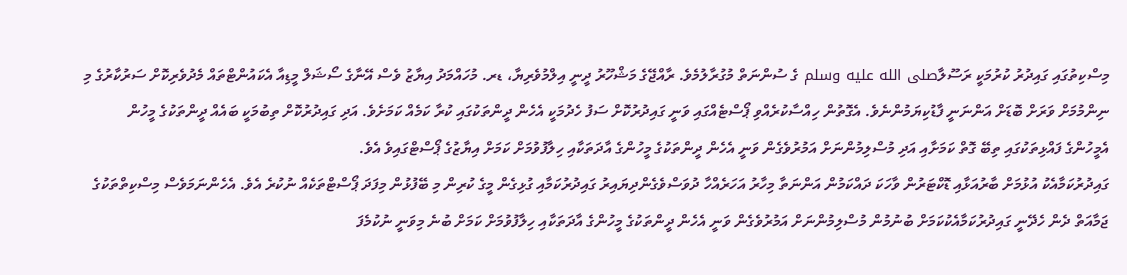މިސްކިތުގައި ގައިދުރު ކުރުމަކީ ރަސޫލާصلى الله عليه وسلم ގެ ސުންނަތް މުގުރާލުމެވެ. ރާއްޖޭގެ މަޝްހޫރު ދީނީ އިލްމުވެރިޔާ، ޑރ. މުހައްމަދު އިޔާޒު ވެސް އޭނާގެ ސޯޝަލް މީޑިއާ އެކައުންޓްތައް މެދުވެރިކޮށް ސަރުކާރުގެ މި ނިންމުމަށް ވަރަށް ބޮޑަށް އަންނަނީ ފާޑުކިޔަމުންނެވެ. އެގޮތުން ހިއްސާކުރެއްވި ޕޯސްޓެއްގައި ވަނީ ގައިދުރުކޮށް ސަފު ހެދުމަކީ އެހެން ދީންތަކުގައި ކުރާ ކަމެއް ކަމަށެވެ. އަދި ގައިދުރުކޮށް ތިބުމަކީ ބައެއް ދީންތަކުގެ މީހުން އެމީހުންގެ ފައްޅިތަކުގައި ތިބޭ ގޮތް ކަމަށާއި އަދި މުސްލިމުންނަށް އަމުރުވެގެން ވަނީ އެހެން ދީންތަކުގެ މީހުންގެ އާދަތަކާއި ހިލާފުވުމަށް ކަމަށް އިޔާޒުގެ ޕޯސްޓްގައިވެ އެވެ.
ގައިދުރުކަމާއެކު އުޅުމަށް ބާރުއަޅާއި ޑޮކްޓަރުން ވާހަކަ ދައްކަމުން އަންނަތާ މިހާރު އަހަރެއްހާ ދުވަސްވެގެންދިޔައިރު ގައިދުރުކަމާއި ގުޅިގެން މީގެ ކުރިން މި ބޭފުޅުން މިފަދަ ޕޯސްޓްތަކެއް ނުކުރެ އެވެ. އެހެންނަމަވެސް މިސްކިތްތަކުގެ ޖަމާއަތް ދެން ހެދޭނީ ގައިދުރުކަމާއެކުކަމަށް ބުނުމުން މުސްލިމުންނަށް އަމުރުވެގެން ވަނީ އެހެން ދީންތަކުގެ މީހުންގެ އާދަތަކާއި ހިލާފުވުމަށް ކަމަށް ބުނެ މިވަނީ ނުކުމެފަ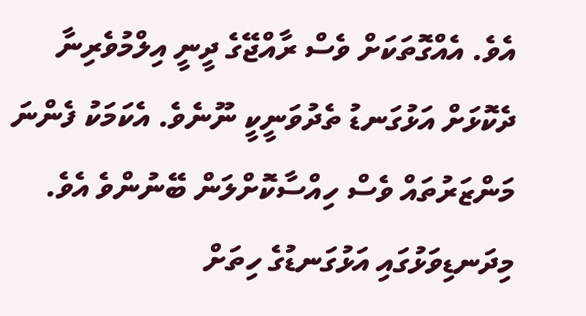އެވެ. އެއްގޮތަކަށް ވެސް ރާއްޖޭގެ ދީނީ އިލްމުވެރިނާ ދެކޮޅަށް އަޅުގަނޑު ތެދުވަނީކީ ނޫނެވެ. އެކަމަކު ފެންނަ މަންޒަރުތައް ވެސް ހިއްސާކޮށްލަން ބޭނުންވެ އެވެ.
މިދަނޑިވަޅުގައި އަޅުގަނޑުގެ ހިތަށް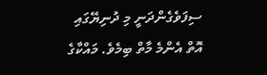ސިފަވެގެންދަނީ މި ދުނިޔޭގައި އޮތް އެންމެ މާތް ބިމެވެ. މައްކާގެ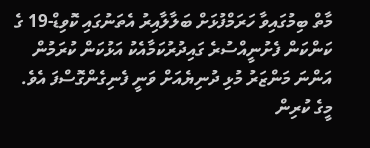މާތް ބިމުގައިވާ ހަރަމްފުޅަށް ބަލާލާއިރު އެތަނުގައި ކޮވިޑް-19 ގެ ކަންކަން ފެށުނީއްސުރެ ގައިދުރުކަމާއެކު އަޅުކަން ކުރަމުން އަންނަ މަންޒަރު މުޅި ދުނިޔެއަށް ވަނީ ފެނިގެންގޮސްފަ އެވެ. މީގެ ކުރިން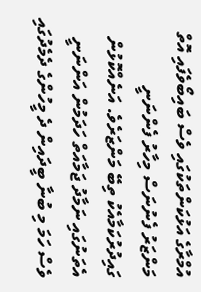އުމްރާގެ އަޅުކަންތަކުގައި ވެސް ބައިބޯވެފައި އޮތް މަންޒަރު ފެނުނަސް މިހާރު ފެންނަނީ ގައިދުރުކަމާއެކު ތިބޭ މަންޒަރެވެ. އަނެއްކޮޅުން އެތަނުގައި ނަމާދު ޖަމާއަތް ހަދަމުން އަންނަނީ ވެސް ހަމަ މި ބުނާ ބީދައިން ދެ މީހުންގެ ދެމެދުގައި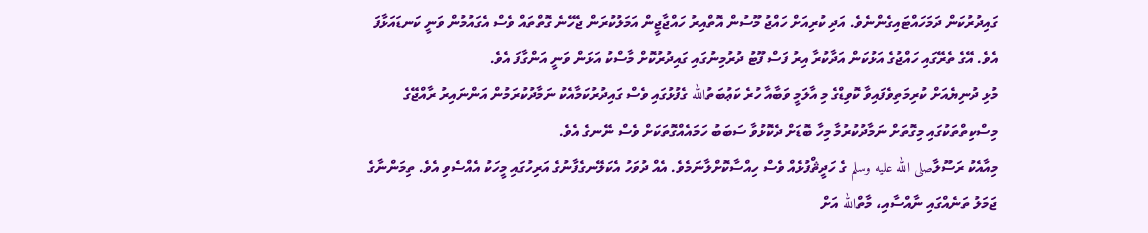ގައިދުރުކަން ދަމަހައްޓައިގެންނެވެ. އަދި ކުރިއަށް ހައްޖު މޫސުން އޮތްއިރު ހައްޖާޖީން އަމަލުކުރަން ޖެހޭނެ ގޮތްތައް ވެސް އެގައުމުން ވަނީ ކަނޑައަޅާފަ އެވެ. އޭގެ ތެރޭގައި ހައްޖުގެ އަޅުކަން އަދާކުރާ އިރު ފަސް ފޫޓު ދުރުމިނުގައި ގައިދުރުކޮށް މާސްކު އަޅަން ވަނީ އަންގާފަ އެވެ.
މުޅި ދުނިޔެއަށް ކުރިމަތިވެފައިވާ ކޮވިޑްގެ މި އާލަމީ ވަބާއާ ހުރެ ކަޢުބަތުالله ގެފުޅުގައި ވެސް ގައިދުރުކަމާއެކު ނަމާދުކުރަމުން އަންނައިރު ރާއްޖޭގެ މިސްކިތްތަކުގައި މިގޮތަށް ނަމާދުކުރުމާ މިހާ ބޮޑަށް ދެކޮޅުވާ ސަބަބު ހަމައެއްގޮތަކަށް ވެސް ނޭނގެ އެވެ.
މިއާއެކު ރަސޫލާصلى الله عليه وسلم ގެ ހަދީޘްފުޅެއް ވެސް ހިއްސާކޮށްލާނަމެވެ. އެއް ދުވަހު އެކަލޭނގެފާނުގެ އަރިހުގައި މީހަކު އެއްސެވި އެވެ. ތިމަންނާގެ ޖަމަލު ތަނެއްގައި ނާއްސާއި، މާތްالله އަށް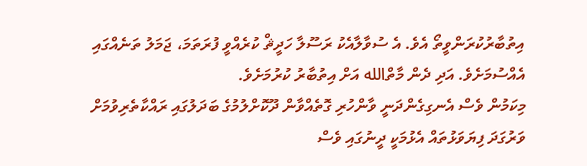އިތުބާރުކުރަންވީތޯ އެވެ. އެ ސުވާލާއެކު ރަސޫލާ ހަދީޘް ކުރެއްވީ ފުރަތަމަ، ޖަމަލު ތަނެއްގައި އެއްސުމަށެވެ. އަދި ދެން މާތްالله އަށް އިތުބާރު ކުރުމަށެވެ.
މިކަމުން ވެސް އެނގިގެންދަނީ ވާންހުރި ގޮތެއްވާން ދޫކޮށްލުމުގެ ބަދަލުގައި ރައްކާތެރިވުމަށް ވަރުގަދަ ފިޔަވަޅުތައް އެޅުމަކީ ދީނުގައި ވެސް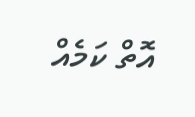އޮތް ކަމެއް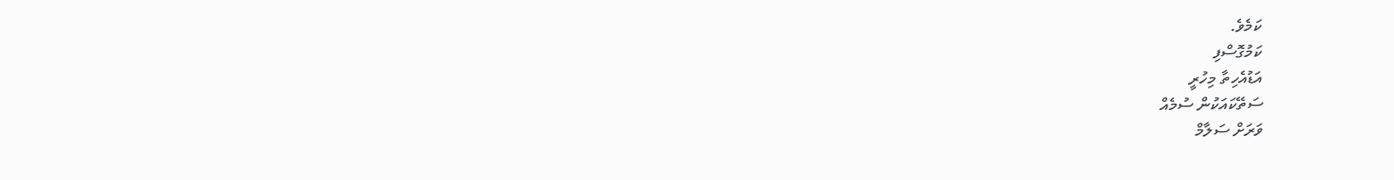ކަމެވެ.
ކަމުގޮސްފި
އަޑުއެހިތާ މިހުރީ
ސަތޭކައަކުން ސުމެއް
ވަރަށް ސަލާމް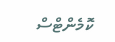ކޮމެންޓްސް